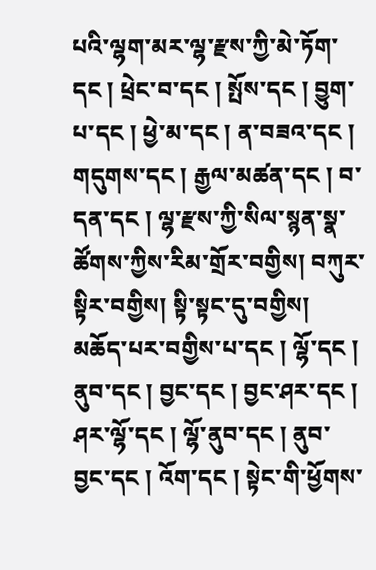པའི་ལྷག་མར་ལྷ་རྫས་ཀྱི་མེ་ཏོག་དང ། ཕྲེང་བ་དང ། སྤོས་དང ། བྱུག་པ་དང ། ཕྱེ་མ་དང ། ན་བཟའ་དང ། གདུགས་དང ། རྒྱལ་མཚན་དང ། བ་དན་དང ། ལྷ་རྫས་ཀྱི་སིལ་སྙན་སྣ་ཚོགས་ཀྱིས་རིམ་གྲོར་བགྱིས། བཀུར་སྟིར་བགྱིས། སྟི་སྟང་དུ་བགྱིས། མཆོད་པར་བགྱིས་པ་དང ། ལྷོ་དང ། ནུབ་དང ། བྱང་དང ། བྱང་ཤར་དང ། ཤར་ལྷོ་དང ། ལྷོ་ནུབ་དང ། ནུབ་བྱང་དང ། འོག་དང ། སྟེང་གི་ཕྱོགས་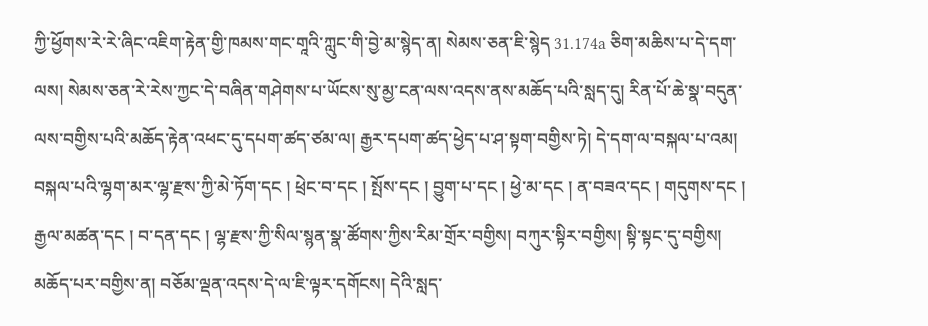ཀྱི་ཕྱོགས་རེ་རེ་ཞིང་འཇིག་རྟེན་གྱི་ཁམས་གང་གཱའི་ཀླུང་གི་བྱེ་མ་སྙེད་ན། སེམས་ཅན་ཇི་སྙེད 31.174a ཅིག་མཆིས་པ་དེ་དག་ལས། སེམས་ཅན་རེ་རེས་ཀྱང་དེ་བཞིན་གཤེགས་པ་ཡོངས་སུ་མྱ་ངན་ལས་འདས་ནས་མཆོད་པའི་སླད་དུ། རིན་པོ་ཆེ་སྣ་བདུན་ལས་བགྱིས་པའི་མཆོད་རྟེན་འཕང་དུ་དཔག་ཚད་ཙམ་ལ། རྒྱར་དཔག་ཚད་ཕྱེད་པ་ཤ་སྟག་བགྱིས་ཏེ། དེ་དག་ལ་བསྐལ་པ་འམ། བསྐལ་པའི་ལྷག་མར་ལྷ་རྫས་ཀྱི་མེ་ཏོག་དང ། ཕྲེང་བ་དང ། སྤོས་དང ། བྱུག་པ་དང ། ཕྱེ་མ་དང ། ན་བཟའ་དང ། གདུགས་དང ། རྒྱལ་མཚན་དང ། བ་དན་དང ། ལྷ་རྫས་ཀྱི་སིལ་སྙན་སྣ་ཚོགས་ཀྱིས་རིམ་གྲོར་བགྱིས། བཀུར་སྟིར་བགྱིས། སྟི་སྟང་དུ་བགྱིས། མཆོད་པར་བགྱིས་ན། བཅོམ་ལྡན་འདས་དེ་ལ་ཇི་ལྟར་དགོངས། དེའི་སླད་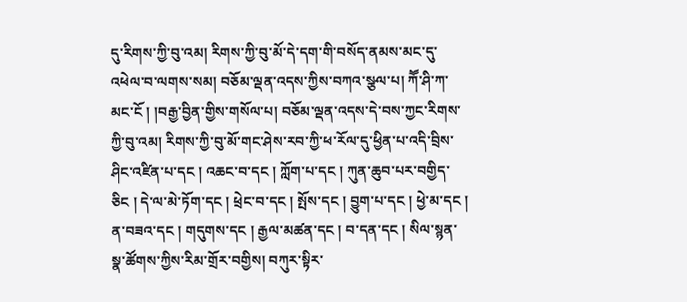དུ་རིགས་ཀྱི་བུ་འམ། རིགས་ཀྱི་བུ་མོ་དེ་དག་གི་བསོད་ནམས་མང་དུ་འཕེལ་བ་ལགས་སམ། བཅོམ་ལྡན་འདས་ཀྱིས་བཀའ་སྩལ་པ། ཀཽ་ཤི་ཀ་མང་ངོ ། །བརྒྱ་བྱིན་གྱིས་གསོལ་པ། བཅོམ་ལྡན་འདས་དེ་བས་ཀྱང་རིགས་ཀྱི་བུ་འམ། རིགས་ཀྱི་བུ་མོ་གང་ཤེས་རབ་ཀྱི་ཕ་རོལ་དུ་ཕྱིན་པ་འདི་བྲིས་ཤིང་འཛིན་པ་དང ། འཆང་བ་དང ། ཀློག་པ་དང ། ཀུན་ཆུབ་པར་བགྱིད་ཅིང ། དེ་ལ་མེ་ཏོག་དང ། ཕྲེང་བ་དང ། སྤོས་དང ། བྱུག་པ་དང ། ཕྱེ་མ་དང ། ན་བཟའ་དང ། གདུགས་དང ། རྒྱལ་མཚན་དང ། བ་དན་དང ། སིལ་སྙན་སྣ་ཚོགས་ཀྱིས་རིམ་གྲོར་བགྱིས། བཀུར་སྟིར་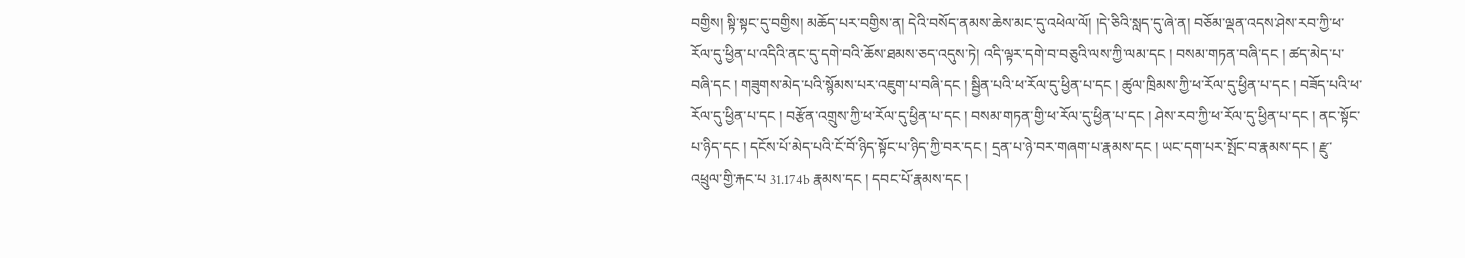བགྱིས། སྟི་སྟང་དུ་བགྱིས། མཆོད་པར་བགྱིས་ན། དེའི་བསོད་ནམས་ཆེས་མང་དུ་འཕེལ་ལོ། །དེ་ཅིའི་སླད་དུ་ཞེ་ན། བཅོམ་ལྡན་འདས་ཤེས་རབ་ཀྱི་ཕ་རོལ་དུ་ཕྱིན་པ་འདིའི་ནང་དུ་དགེ་བའི་ཆོས་ཐམས་ཅད་འདུས་ཏེ། འདི་ལྟར་དགེ་བ་བཅུའི་ལས་ཀྱི་ལམ་དང ། བསམ་གཏན་བཞི་དང ། ཚད་མེད་པ་བཞི་དང ། གཟུགས་མེད་པའི་སྙོམས་པར་འཇུག་པ་བཞི་དང ། སྦྱིན་པའི་ཕ་རོལ་དུ་ཕྱིན་པ་དང ། ཚུལ་ཁྲིམས་ཀྱི་ཕ་རོལ་དུ་ཕྱིན་པ་དང ། བཟོད་པའི་ཕ་རོལ་དུ་ཕྱིན་པ་དང ། བརྩོན་འགྲུས་ཀྱི་ཕ་རོལ་དུ་ཕྱིན་པ་དང ། བསམ་གཏན་གྱི་ཕ་རོལ་དུ་ཕྱིན་པ་དང ། ཤེས་རབ་ཀྱི་ཕ་རོལ་དུ་ཕྱིན་པ་དང ། ནང་སྟོང་པ་ཉིད་དང ། དངོས་པོ་མེད་པའི་ངོ་བོ་ཉིད་སྟོང་པ་ཉིད་ཀྱི་བར་དང ། དྲན་པ་ཉེ་བར་གཞག་པ་རྣམས་དང ། ཡང་དག་པར་སྤོང་བ་རྣམས་དང ། རྫུ་འཕྲུལ་གྱི་རྐང་པ 31.174b རྣམས་དང ། དབང་པོ་རྣམས་དང །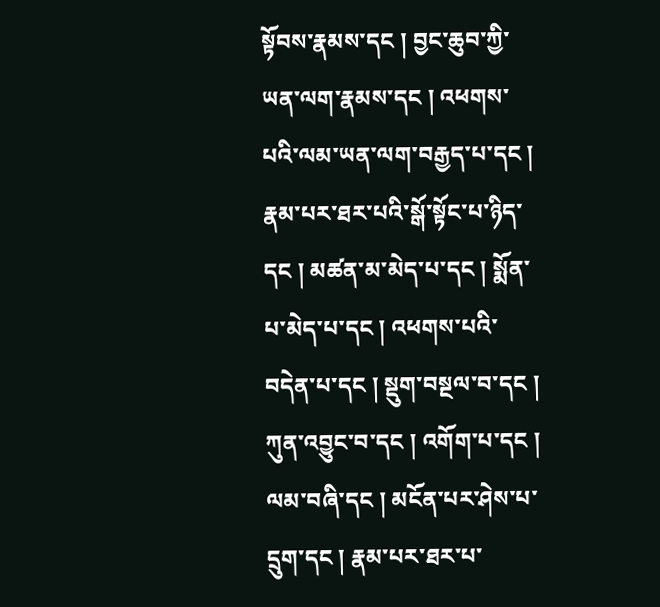སྟོབས་རྣམས་དང ། བྱང་ཆུབ་ཀྱི་ཡན་ལག་རྣམས་དང ། འཕགས་པའི་ལམ་ཡན་ལག་བརྒྱད་པ་དང ། རྣམ་པར་ཐར་པའི་སྒོ་སྟོང་པ་ཉིད་དང ། མཚན་མ་མེད་པ་དང ། སྨོན་པ་མེད་པ་དང ། འཕགས་པའི་བདེན་པ་དང ། སྡུག་བསྔལ་བ་དང ། ཀུན་འབྱུང་བ་དང ། འགོག་པ་དང ། ལམ་བཞི་དང ། མངོན་པར་ཤེས་པ་དྲུག་དང ། རྣམ་པར་ཐར་པ་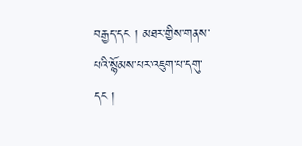བརྒྱད་དང ། མཐར་གྱིས་གནས་པའི་སྙོམས་པར་འཇུག་པ་དགུ་དང །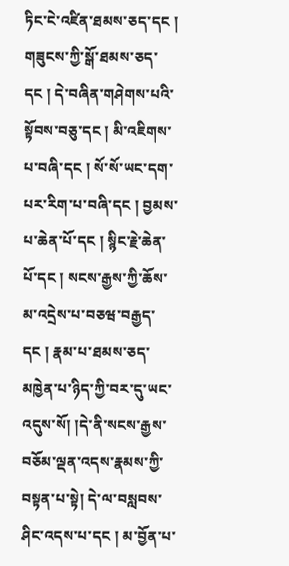ཏིང་ངེ་འཛིན་ཐམས་ཅད་དང ། གཟུངས་ཀྱི་སྒོ་ཐམས་ཅད་དང ། དེ་བཞིན་གཤེགས་པའི་སྟོབས་བཅུ་དང ། མི་འཇིགས་པ་བཞི་དང ། སོ་སོ་ཡང་དག་པར་རིག་པ་བཞི་དང ། བྱམས་པ་ཆེན་པོ་དང ། སྙིང་རྗེ་ཆེན་པོ་དང ། སངས་རྒྱས་ཀྱི་ཆོས་མ་འདྲེས་པ་བཅཝ་བརྒྱད་དང ། རྣམ་པ་ཐམས་ཅད་མཁྱེན་པ་ཉིད་ཀྱི་བར་དུ་ཡང་འདུས་སོ། །དེ་ནི་སངས་རྒྱས་བཅོམ་ལྡན་འདས་རྣམས་ཀྱི་བསྟན་པ་སྟེ། དེ་ལ་བསླབས་ཤིང་འདས་པ་དང ། མ་བྱོན་པ་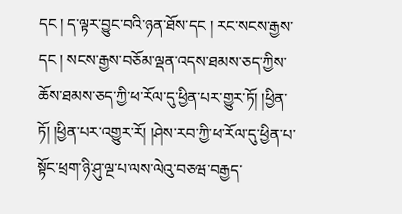དང ། ད་ལྟར་བྱུང་བའི་ཉན་ཐོས་དང ། རང་སངས་རྒྱས་དང ། སངས་རྒྱས་བཅོམ་ལྡན་འདས་ཐམས་ཅད་ཀྱིས་ཆོས་ཐམས་ཅད་ཀྱི་ཕ་རོལ་དུ་ཕྱིན་པར་གྱུར་ཏོ། །ཕྱིན་ཏོ། །ཕྱིན་པར་འགྱུར་རོ། །ཤེས་རབ་ཀྱི་ཕ་རོལ་དུ་ཕྱིན་པ་སྟོང་ཕྲག་ཉི་ཤུ་ལྔ་པ་ལས་ལེའུ་བཅཝ་བརྒྱད་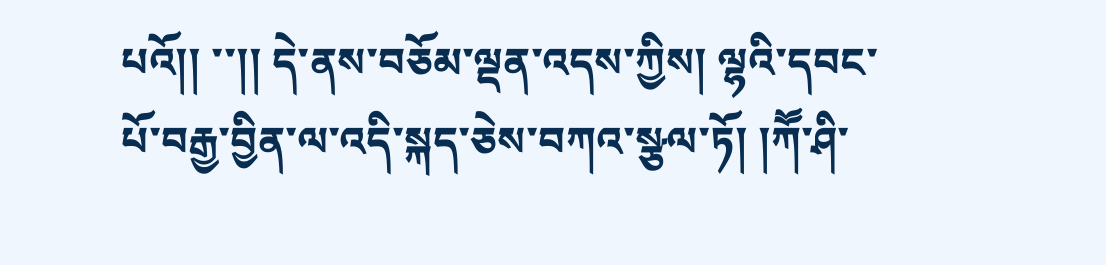པའོ།། ་་།། དེ་ནས་བཅོམ་ལྡན་འདས་ཀྱིས། ལྷའི་དབང་པོ་བརྒྱ་བྱིན་ལ་འདི་སྐད་ཅེས་བཀའ་སྩལ་ཏོ། །ཀཽ་ཤི་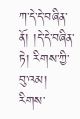ཀ་དེ་དེ་བཞིན་ནོ། །དེ་དེ་བཞིན་ཏེ། རིགས་ཀྱི་བུ་འམ། རིགས་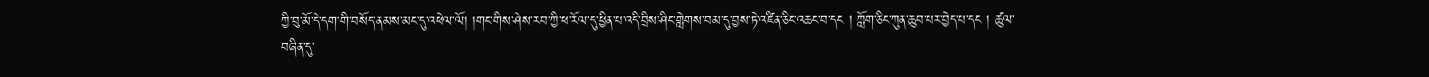ཀྱི་བུ་མོ་དེ་དག་གི་བསོད་ནམས་མང་དུ་འཕེལ་ལོ། །གང་གིས་ཤེས་རབ་ཀྱི་ཕ་རོལ་དུ་ཕྱིན་པ་འདི་བྲིས་ཤིང་གླེགས་བམ་དུ་བྱས་ཏེ་འཛིན་ཅིང་འཆང་བ་དང ། ཀློག་ཅིང་ཀུན་ཆུབ་པར་བྱེད་པ་དང ། ཚུལ་བཞིན་དུ་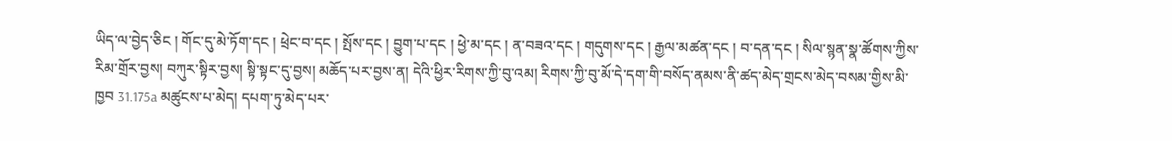ཡིད་ལ་བྱེད་ཅིང ། གོང་དུ་མེ་ཏོག་དང ། ཕྲེང་བ་དང ། སྤོས་དང ། བྱུག་པ་དང ། ཕྱེ་མ་དང ། ན་བཟའ་དང ། གདུགས་དང ། རྒྱལ་མཚན་དང ། བ་དན་དང ། སིལ་སྙན་སྣ་ཚོགས་ཀྱིས་རིམ་གྲོར་བྱས། བཀུར་སྟིར་བྱས། སྟི་སྟང་དུ་བྱས། མཆོད་པར་བྱས་ན། དེའི་ཕྱིར་རིགས་ཀྱི་བུ་འམ། རིགས་ཀྱི་བུ་མོ་དེ་དག་གི་བསོད་ནམས་ནི་ཚད་མེད་གྲངས་མེད་བསམ་གྱིས་མི་ཁྱབ 31.175a མཚུངས་པ་མེད། དཔག་ཏུ་མེད་པར་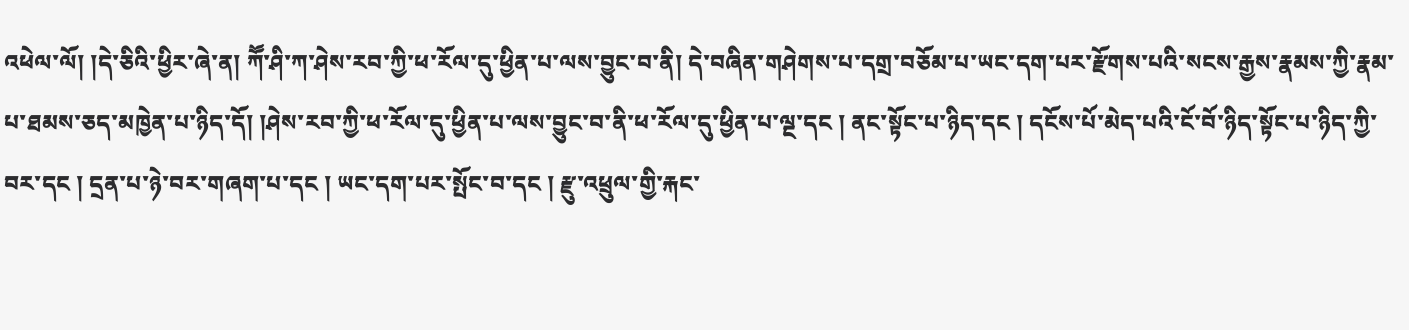འཕེལ་ལོ། །དེ་ཅིའི་ཕྱིར་ཞེ་ན། ཀཽ་ཤི་ཀ་ཤེས་རབ་ཀྱི་ཕ་རོལ་དུ་ཕྱིན་པ་ལས་བྱུང་བ་ནི། དེ་བཞིན་གཤེགས་པ་དགྲ་བཅོམ་པ་ཡང་དག་པར་རྫོགས་པའི་སངས་རྒྱས་རྣམས་ཀྱི་རྣམ་པ་ཐམས་ཅད་མཁྱེན་པ་ཉིད་དོ། །ཤེས་རབ་ཀྱི་ཕ་རོལ་དུ་ཕྱིན་པ་ལས་བྱུང་བ་ནི་ཕ་རོལ་དུ་ཕྱིན་པ་ལྔ་དང ། ནང་སྟོང་པ་ཉིད་དང ། དངོས་པོ་མེད་པའི་ངོ་བོ་ཉིད་སྟོང་པ་ཉིད་ཀྱི་བར་དང ། དྲན་པ་ཉེ་བར་གཞག་པ་དང ། ཡང་དག་པར་སྤོང་བ་དང ། རྫུ་འཕྲུལ་གྱི་རྐང་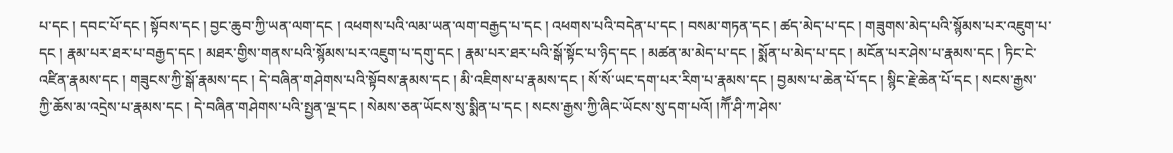པ་དང ། དབང་པོ་དང ། སྟོབས་དང ། བྱང་ཆུབ་ཀྱི་ཡན་ལག་དང ། འཕགས་པའི་ལམ་ཡན་ལག་བརྒྱད་པ་དང ། འཕགས་པའི་བདེན་པ་དང ། བསམ་གཏན་དང ། ཚད་མེད་པ་དང ། གཟུགས་མེད་པའི་སྙོམས་པར་འཇུག་པ་དང ། རྣམ་པར་ཐར་པ་བརྒྱད་དང ། མཐར་གྱིས་གནས་པའི་སྙོམས་པར་འཇུག་པ་དགུ་དང ། རྣམ་པར་ཐར་པའི་སྒོ་སྟོང་པ་ཉིད་དང ། མཚན་མ་མེད་པ་དང ། སྨོན་པ་མེད་པ་དང ། མངོན་པར་ཤེས་པ་རྣམས་དང ། ཏིང་ངེ་འཛིན་རྣམས་དང ། གཟུངས་ཀྱི་སྒོ་རྣམས་དང ། དེ་བཞིན་གཤེགས་པའི་སྟོབས་རྣམས་དང ། མི་འཇིགས་པ་རྣམས་དང ། སོ་སོ་ཡང་དག་པར་རིག་པ་རྣམས་དང ། བྱམས་པ་ཆེན་པོ་དང ། སྙིང་རྗེ་ཆེན་པོ་དང ། སངས་རྒྱས་ཀྱི་ཆོས་མ་འདྲེས་པ་རྣམས་དང ། དེ་བཞིན་གཤེགས་པའི་སྤྱན་ལྔ་དང ། སེམས་ཅན་ཡོངས་སུ་སྨིན་པ་དང ། སངས་རྒྱས་ཀྱི་ཞིང་ཡོངས་སུ་དག་པའོ། །ཀཽ་ཤི་ཀ་ཤེས་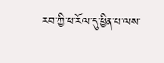རབ་ཀྱི་ཕ་རོལ་དུ་ཕྱིན་པ་ལས་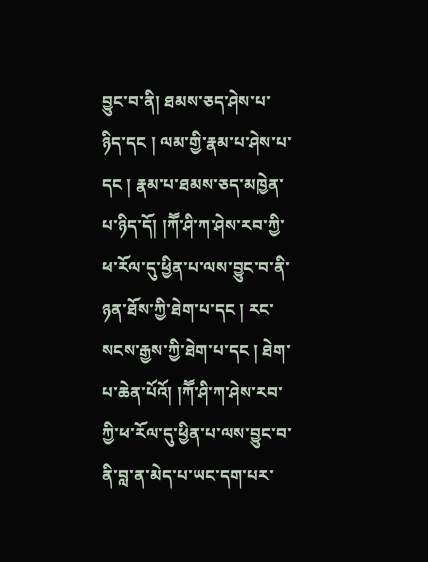བྱུང་བ་ནི། ཐམས་ཅད་ཤེས་པ་ཉིད་དང ། ལམ་གྱི་རྣམ་པ་ཤེས་པ་དང ། རྣམ་པ་ཐམས་ཅད་མཁྱེན་པ་ཉིད་དོ། །ཀཽ་ཤི་ཀ་ཤེས་རབ་ཀྱི་ཕ་རོལ་དུ་ཕྱིན་པ་ལས་བྱུང་བ་ནི་ཉན་ཐོས་ཀྱི་ཐེག་པ་དང ། རང་སངས་རྒྱས་ཀྱི་ཐེག་པ་དང ། ཐེག་པ་ཆེན་པོའོ། །ཀཽ་ཤི་ཀ་ཤེས་རབ་ཀྱི་ཕ་རོལ་དུ་ཕྱིན་པ་ལས་བྱུང་བ་ནི་བླ་ན་མེད་པ་ཡང་དག་པར་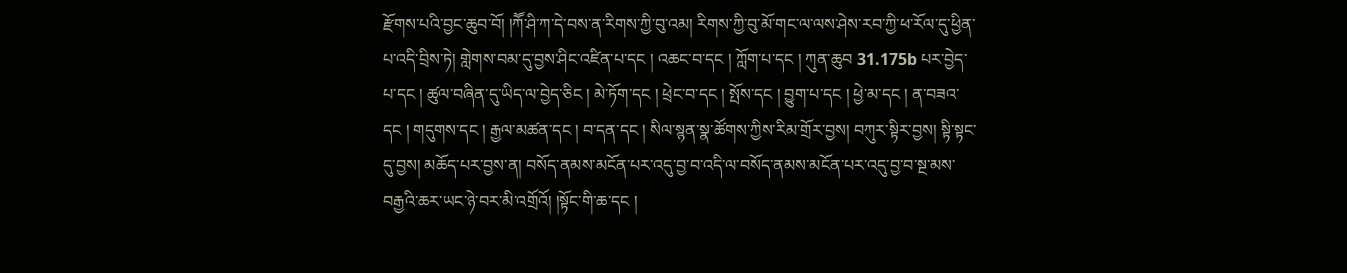རྫོགས་པའི་བྱང་ཆུབ་བོ། །ཀཽ་ཤི་ཀ་དེ་བས་ན་རིགས་ཀྱི་བུ་འམ། རིགས་ཀྱི་བུ་མོ་གང་ལ་ལས་ཤེས་རབ་ཀྱི་ཕ་རོལ་དུ་ཕྱིན་པ་འདི་བྲིས་ཏེ། གླེགས་བམ་དུ་བྱས་ཤིང་འཛིན་པ་དང ། འཆང་བ་དང ། ཀློག་པ་དང ། ཀུན་ཆུབ 31.175b པར་བྱེད་པ་དང ། ཚུལ་བཞིན་དུ་ཡིད་ལ་བྱེད་ཅིང ། མེ་ཏོག་དང ། ཕྲེང་བ་དང ། སྤོས་དང ། བྱུག་པ་དང ། ཕྱེ་མ་དང ། ན་བཟའ་དང ། གདུགས་དང ། རྒྱལ་མཚན་དང ། བ་དན་དང ། སིལ་སྙན་སྣ་ཚོགས་ཀྱིས་རིམ་གྲོར་བྱས། བཀུར་སྟིར་བྱས། སྟི་སྟང་དུ་བྱས། མཆོད་པར་བྱས་ན། བསོད་ནམས་མངོན་པར་འདུ་བྱ་བ་འདི་ལ་བསོད་ནམས་མངོན་པར་འདུ་བྱ་བ་སྔ་མས་བརྒྱའི་ཆར་ཡང་ཉེ་བར་མི་འགྲོའོ། །སྟོང་གི་ཆ་དང །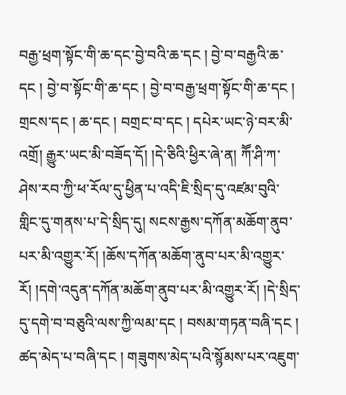བརྒྱ་ཕྲག་སྟོང་གི་ཆ་དང་བྱེ་བའི་ཆ་དང ། བྱེ་བ་བརྒྱའི་ཆ་དང ། བྱེ་བ་སྟོང་གི་ཆ་དང ། བྱེ་བ་བརྒྱ་ཕྲག་སྟོང་གི་ཆ་དང ། གྲངས་དང ། ཆ་དང ། བགྲང་བ་དང ། དཔེར་ཡང་ཉེ་བར་མི་འགྲོ། རྒྱུར་ཡང་མི་བཟོད་དོ། །དེ་ཅིའི་ཕྱིར་ཞེ་ན། ཀཽ་ཤི་ཀ་ཤེས་རབ་ཀྱི་ཕ་རོལ་དུ་ཕྱིན་པ་འདི་ཇི་སྲིད་དུ་འཛམ་བུའི་གླིང་དུ་གནས་པ་དེ་སྲིད་དུ། སངས་རྒྱས་དཀོན་མཆོག་ནུབ་པར་མི་འགྱུར་རོ། །ཆོས་དཀོན་མཆོག་ནུབ་པར་མི་འགྱུར་རོ། །དགེ་འདུན་དཀོན་མཆོག་ནུབ་པར་མི་འགྱུར་རོ། །དེ་སྲིད་དུ་དགེ་བ་བཅུའི་ལས་ཀྱི་ལམ་དང ། བསམ་གཏན་བཞི་དང ། ཚད་མེད་པ་བཞི་དང ། གཟུགས་མེད་པའི་སྙོམས་པར་འཇུག་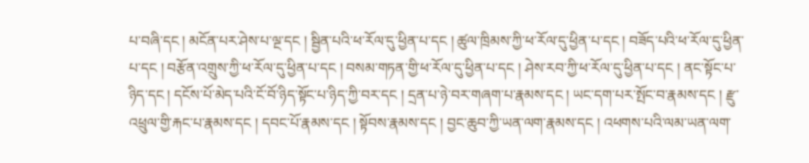པ་བཞི་དང ། མངོན་པར་ཤེས་པ་ལྔ་དང ། སྦྱིན་པའི་ཕ་རོལ་དུ་ཕྱིན་པ་དང ། ཚུལ་ཁྲིམས་ཀྱི་ཕ་རོལ་དུ་ཕྱིན་པ་དང ། བཟོད་པའི་ཕ་རོལ་དུ་ཕྱིན་པ་དང ། བརྩོན་འགྲུས་ཀྱི་ཕ་རོལ་དུ་ཕྱིན་པ་དང ། བསམ་གཏན་གྱི་ཕ་རོལ་དུ་ཕྱིན་པ་དང ། ཤེས་རབ་ཀྱི་ཕ་རོལ་དུ་ཕྱིན་པ་དང ། ནང་སྟོང་པ་ཉིད་དང ། དངོས་པོ་མེད་པའི་ངོ་བོ་ཉིད་སྟོང་པ་ཉིད་ཀྱི་བར་དང ། དྲན་པ་ཉེ་བར་གཞག་པ་རྣམས་དང ། ཡང་དག་པར་སྤོང་བ་རྣམས་དང ། རྫུ་འཕྲུལ་གྱི་རྐང་པ་རྣམས་དང ། དབང་པོ་རྣམས་དང ། སྟོབས་རྣམས་དང ། བྱང་ཆུབ་ཀྱི་ཡན་ལག་རྣམས་དང ། འཕགས་པའི་ལམ་ཡན་ལག་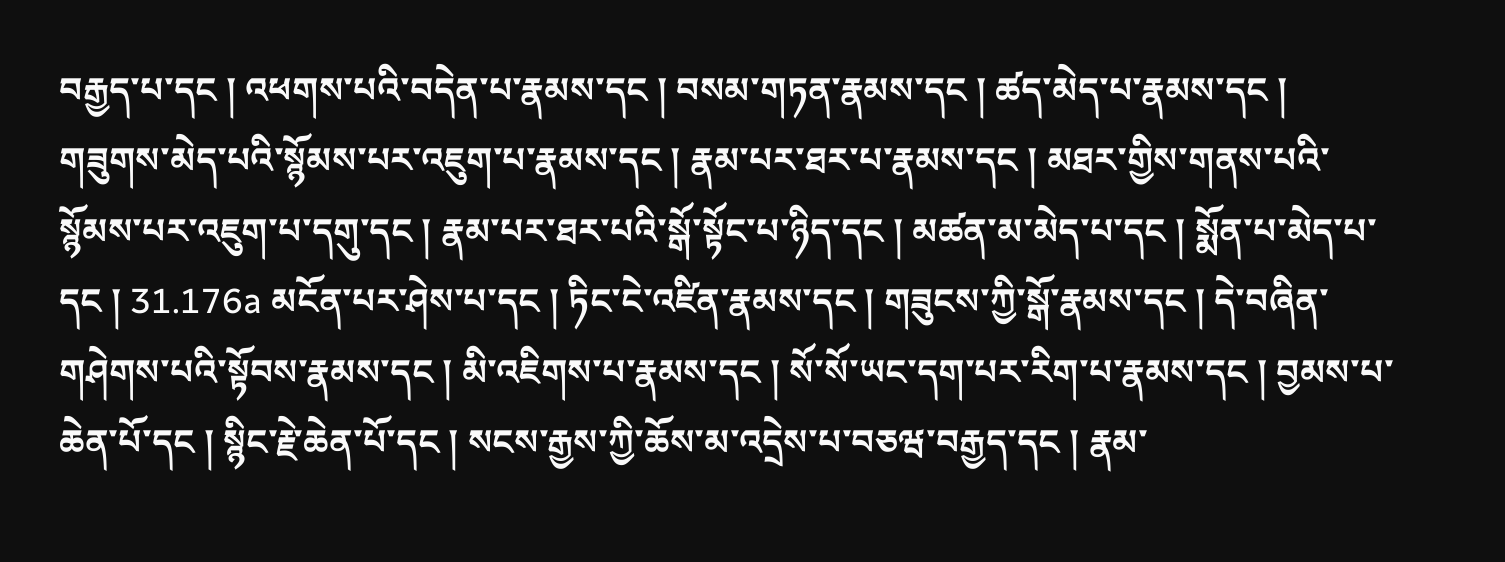བརྒྱད་པ་དང ། འཕགས་པའི་བདེན་པ་རྣམས་དང ། བསམ་གཏན་རྣམས་དང ། ཚད་མེད་པ་རྣམས་དང ། གཟུགས་མེད་པའི་སྙོམས་པར་འཇུག་པ་རྣམས་དང ། རྣམ་པར་ཐར་པ་རྣམས་དང ། མཐར་གྱིས་གནས་པའི་སྙོམས་པར་འཇུག་པ་དགུ་དང ། རྣམ་པར་ཐར་པའི་སྒོ་སྟོང་པ་ཉིད་དང ། མཚན་མ་མེད་པ་དང ། སྨོན་པ་མེད་པ་དང ། 31.176a མངོན་པར་ཤེས་པ་དང ། ཏིང་ངེ་འཛིན་རྣམས་དང ། གཟུངས་ཀྱི་སྒོ་རྣམས་དང ། དེ་བཞིན་གཤེགས་པའི་སྟོབས་རྣམས་དང ། མི་འཇིགས་པ་རྣམས་དང ། སོ་སོ་ཡང་དག་པར་རིག་པ་རྣམས་དང ། བྱམས་པ་ཆེན་པོ་དང ། སྙིང་རྗེ་ཆེན་པོ་དང ། སངས་རྒྱས་ཀྱི་ཆོས་མ་འདྲེས་པ་བཅཝ་བརྒྱད་དང ། རྣམ་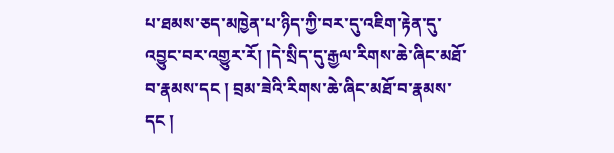པ་ཐམས་ཅད་མཁྱེན་པ་ཉིད་ཀྱི་བར་དུ་འཇིག་རྟེན་དུ་འབྱུང་བར་འགྱུར་རོ། །དེ་སྲིད་དུ་རྒྱལ་རིགས་ཆེ་ཞིང་མཐོ་བ་རྣམས་དང ། བྲམ་ཟེའི་རིགས་ཆེ་ཞིང་མཐོ་བ་རྣམས་དང །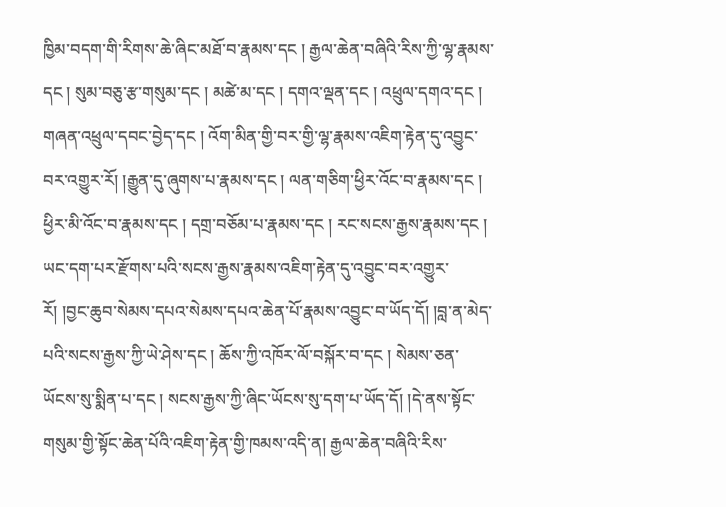ཁྱིམ་བདག་གི་རིགས་ཆེ་ཞིང་མཐོ་བ་རྣམས་དང ། རྒྱལ་ཆེན་བཞིའི་རིས་ཀྱི་ལྷ་རྣམས་དང ། སུམ་བཅུ་རྩ་གསུམ་དང ། མཚེ་མ་དང ། དགའ་ལྡན་དང ། འཕྲུལ་དགའ་དང ། གཞན་འཕྲུལ་དབང་བྱེད་དང ། འོག་མིན་གྱི་བར་གྱི་ལྷ་རྣམས་འཇིག་རྟེན་དུ་འབྱུང་བར་འགྱུར་རོ། །རྒྱུན་དུ་ཞུགས་པ་རྣམས་དང ། ལན་གཅིག་ཕྱིར་འོང་བ་རྣམས་དང ། ཕྱིར་མི་འོང་བ་རྣམས་དང ། དགྲ་བཅོམ་པ་རྣམས་དང ། རང་སངས་རྒྱས་རྣམས་དང ། ཡང་དག་པར་རྫོགས་པའི་སངས་རྒྱས་རྣམས་འཇིག་རྟེན་དུ་འབྱུང་བར་འགྱུར་རོ། །བྱང་ཆུབ་སེམས་དཔའ་སེམས་དཔའ་ཆེན་པོ་རྣམས་འབྱུང་བ་ཡོད་དོ། །བླ་ན་མེད་པའི་སངས་རྒྱས་ཀྱི་ཡེ་ཤེས་དང ། ཆོས་ཀྱི་འཁོར་ལོ་བསྐོར་བ་དང ། སེམས་ཅན་ཡོངས་སུ་སྨིན་པ་དང ། སངས་རྒྱས་ཀྱི་ཞིང་ཡོངས་སུ་དག་པ་ཡོད་དོ། །དེ་ནས་སྟོང་གསུམ་གྱི་སྟོང་ཆེན་པོའི་འཇིག་རྟེན་གྱི་ཁམས་འདི་ན། རྒྱལ་ཆེན་བཞིའི་རིས་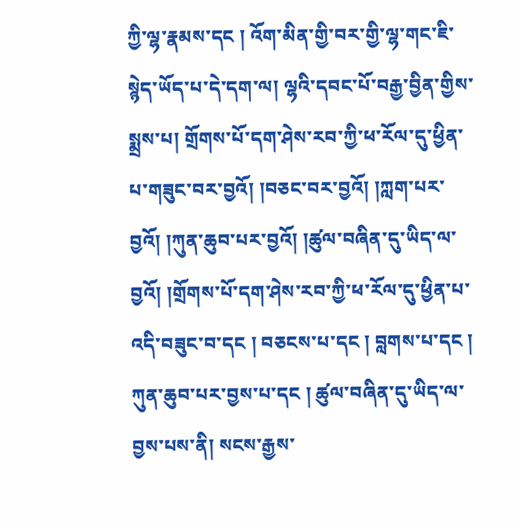ཀྱི་ལྷ་རྣམས་དང ། འོག་མིན་གྱི་བར་གྱི་ལྷ་གང་ཇི་སྙེད་ཡོད་པ་དེ་དག་ལ། ལྷའི་དབང་པོ་བརྒྱ་བྱིན་གྱིས་སྨྲས་པ། གྲོགས་པོ་དག་ཤེས་རབ་ཀྱི་ཕ་རོལ་དུ་ཕྱིན་པ་གཟུང་བར་བྱའོ། །བཅང་བར་བྱའོ། །ཀླག་པར་བྱའོ། །ཀུན་ཆུབ་པར་བྱའོ། །ཚུལ་བཞིན་དུ་ཡིད་ལ་བྱའོ། །གྲོགས་པོ་དག་ཤེས་རབ་ཀྱི་ཕ་རོལ་དུ་ཕྱིན་པ་འདི་བཟུང་བ་དང ། བཅངས་པ་དང ། བླགས་པ་དང ། ཀུན་ཆུབ་པར་བྱས་པ་དང ། ཚུལ་བཞིན་དུ་ཡིད་ལ་བྱས་པས་ནི། སངས་རྒྱས་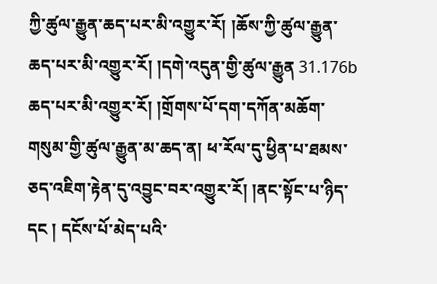ཀྱི་ཚུལ་རྒྱུན་ཆད་པར་མི་འགྱུར་རོ། །ཆོས་ཀྱི་ཚུལ་རྒྱུན་ཆད་པར་མི་འགྱུར་རོ། །དགེ་འདུན་གྱི་ཚུལ་རྒྱུན 31.176b ཆད་པར་མི་འགྱུར་རོ། །གྲོགས་པོ་དག་དཀོན་མཆོག་གསུམ་གྱི་ཚུལ་རྒྱུན་མ་ཆད་ན། ཕ་རོལ་དུ་ཕྱིན་པ་ཐམས་ཅད་འཇིག་རྟེན་དུ་འབྱུང་བར་འགྱུར་རོ། །ནང་སྟོང་པ་ཉིད་དང ། དངོས་པོ་མེད་པའི་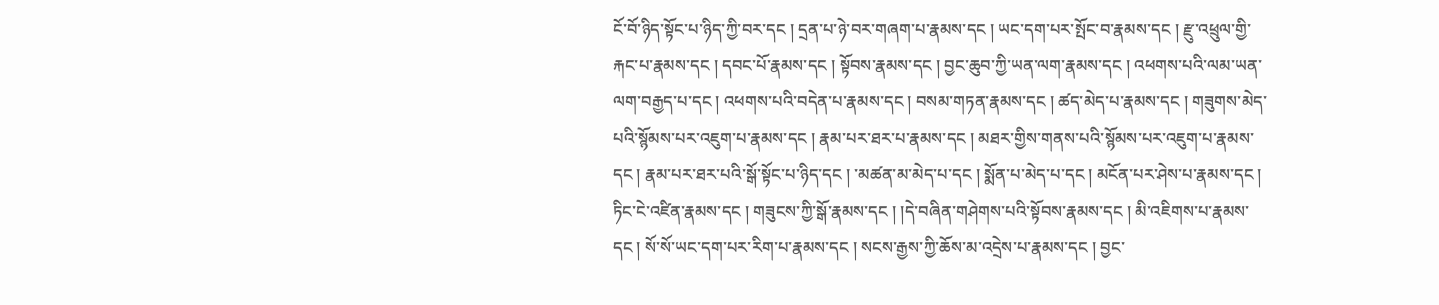ངོ་བོ་ཉིད་སྟོང་པ་ཉིད་ཀྱི་བར་དང ། དྲན་པ་ཉེ་བར་གཞག་པ་རྣམས་དང ། ཡང་དག་པར་སྤོང་བ་རྣམས་དང ། རྫུ་འཕྲུལ་གྱི་རྐང་པ་རྣམས་དང ། དབང་པོ་རྣམས་དང ། སྟོབས་རྣམས་དང ། བྱང་ཆུབ་ཀྱི་ཡན་ལག་རྣམས་དང ། འཕགས་པའི་ལམ་ཡན་ལག་བརྒྱད་པ་དང ། འཕགས་པའི་བདེན་པ་རྣམས་དང ། བསམ་གཏན་རྣམས་དང ། ཚད་མེད་པ་རྣམས་དང ། གཟུགས་མེད་པའི་སྙོམས་པར་འཇུག་པ་རྣམས་དང ། རྣམ་པར་ཐར་པ་རྣམས་དང ། མཐར་གྱིས་གནས་པའི་སྙོམས་པར་འཇུག་པ་རྣམས་དང ། རྣམ་པར་ཐར་པའི་སྒོ་སྟོང་པ་ཉིད་དང ། ་མཚན་མ་མེད་པ་དང ། སྨོན་པ་མེད་པ་དང ། མངོན་པར་ཤེས་པ་རྣམས་དང ། ཏིང་ངེ་འཛིན་རྣམས་དང ། གཟུངས་ཀྱི་སྒོ་རྣམས་དང ། །དེ་བཞིན་གཤེགས་པའི་སྟོབས་རྣམས་དང ། མི་འཇིགས་པ་རྣམས་དང ། སོ་སོ་ཡང་དག་པར་རིག་པ་རྣམས་དང ། སངས་རྒྱས་ཀྱི་ཆོས་མ་འདྲེས་པ་རྣམས་དང ། བྱང་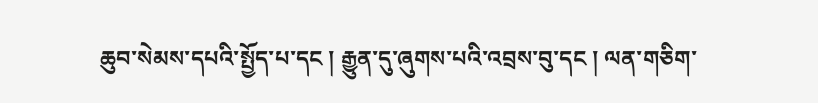ཆུབ་སེམས་དཔའི་སྤྱོད་པ་དང ། རྒྱུན་དུ་ཞུགས་པའི་འབྲས་བུ་དང ། ལན་གཅིག་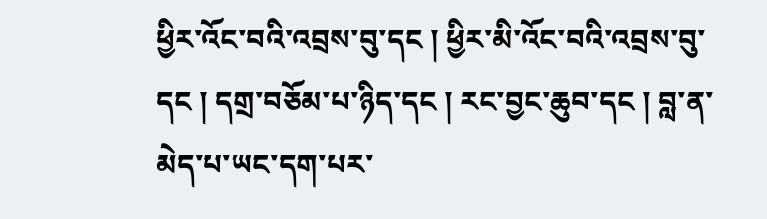ཕྱིར་འོང་བའི་འབྲས་བུ་དང ། ཕྱིར་མི་འོང་བའི་འབྲས་བུ་དང ། དགྲ་བཅོམ་པ་ཉིད་དང ། རང་བྱང་ཆུབ་དང ། བླ་ན་མེད་པ་ཡང་དག་པར་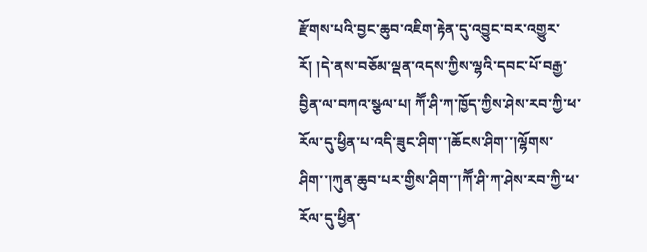རྫོགས་པའི་བྱང་ཆུབ་འཇིག་རྟེན་དུ་འབྱུང་བར་འགྱུར་རོ། །དེ་ནས་བཅོམ་ལྡན་འདས་ཀྱིས་ལྷའི་དབང་པོ་བརྒྱ་བྱིན་ལ་བཀའ་སྩལ་པ། ཀཽ་ཤི་ཀ་ཁྱོད་ཀྱིས་ཤེས་རབ་ཀྱི་ཕ་རོལ་དུ་ཕྱིན་པ་འདི་ཟུང་ཤིག་་།ཆོངས་ཤིག་་།ལྷོགས་ཤིག་་།ཀུན་ཆུབ་པར་གྱིས་ཤིག་་།ཀཽ་ཤི་ཀ་ཤེས་རབ་ཀྱི་ཕ་རོལ་དུ་ཕྱིན་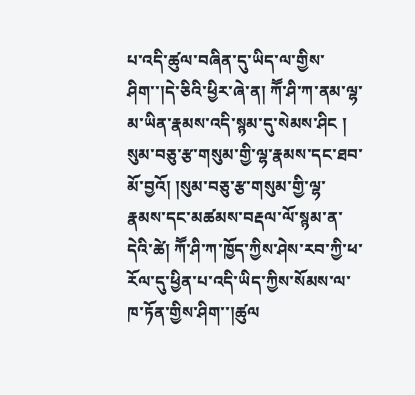པ་འདི་ཚུལ་བཞིན་དུ་ཡིད་ལ་གྱིས་ཤིག་་།དེ་ཅིའི་ཕྱིར་ཞེ་ན། ཀཽ་ཤི་ཀ་ནམ་ལྷ་མ་ཡིན་རྣམས་འདི་སྙམ་དུ་སེམས་ཤིང ། སུམ་བཅུ་རྩ་གསུམ་གྱི་ལྷ་རྣམས་དང་ཐབ་མོ་བྱའོ། །སུམ་བཅུ་རྩ་གསུམ་གྱི་ལྷ་རྣམས་དང་མཚམས་བརྡལ་ལོ་སྙམ་ན་དེའི་ཚེ། ཀཽ་ཤི་ཀ་ཁྱོད་ཀྱིས་ཤེས་རབ་ཀྱི་ཕ་རོལ་དུ་ཕྱིན་པ་འདི་ཡིད་ཀྱིས་སོམས་ལ་ཁ་ཏོན་གྱིས་ཤིག་་།ཚུལ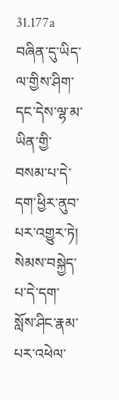31.177a བཞིན་དུ་ཡིད་ལ་གྱིས་ཤིག་དང་དེས་ལྷ་མ་ཡིན་གྱི་བསམ་པ་དེ་དག་ཕྱིར་ནུབ་པར་འགྱུར་ཏེ། སེམས་བསྐྱེད་པ་དེ་དག་སློས་ཤིང་རྣམ་པར་འཕེལ་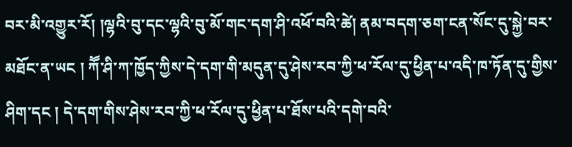བར་མི་འགྱུར་རོ། །ལྷའི་བུ་དང་ལྷའི་བུ་མོ་གང་དག་ཤི་འཕོ་བའི་ཚེ། ནམ་བདག་ཅག་ངན་སོང་དུ་སྐྱེ་བར་མཐོང་ན་ཡང ། ཀཽ་ཤི་ཀ་ཁྱོད་ཀྱིས་དེ་དག་གི་མདུན་དུ་ཤེས་རབ་ཀྱི་ཕ་རོལ་དུ་ཕྱིན་པ་འདི་ཁ་ཏོན་དུ་གྱིས་ཤིག་དང ། དེ་དག་གིས་ཤེས་རབ་ཀྱི་ཕ་རོལ་དུ་ཕྱིན་པ་ཐོས་པའི་དགེ་བའི་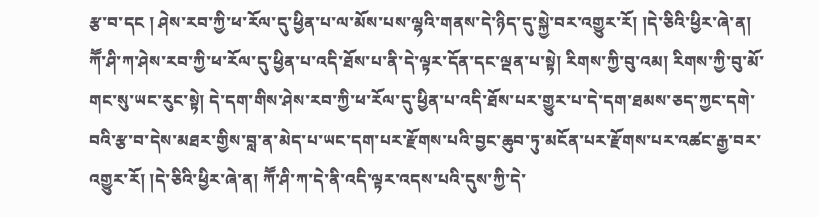རྩ་བ་དང ། ཤེས་རབ་ཀྱི་ཕ་རོལ་དུ་ཕྱིན་པ་ལ་མོས་པས་ལྷའི་གནས་དེ་ཉིད་དུ་སྐྱེ་བར་འགྱུར་རོ། །དེ་ཅིའི་ཕྱིར་ཞེ་ན། ཀཽ་ཤི་ཀ་ཤེས་རབ་ཀྱི་ཕ་རོལ་དུ་ཕྱིན་པ་འདི་ཐོས་པ་ནི་དེ་ལྟར་དོན་དང་ལྡན་པ་སྟེ། རིགས་ཀྱི་བུ་འམ། རིགས་ཀྱི་བུ་མོ་གང་སུ་ཡང་རུང་སྟེ། དེ་དག་གིས་ཤེས་རབ་ཀྱི་ཕ་རོལ་དུ་ཕྱིན་པ་འདི་ཐོས་པར་གྱུར་པ་དེ་དག་ཐམས་ཅད་ཀྱང་དགེ་བའི་རྩ་བ་དེས་མཐར་གྱིས་བླ་ན་མེད་པ་ཡང་དག་པར་རྫོགས་པའི་བྱང་ཆུབ་ཏུ་མངོན་པར་རྫོགས་པར་འཚང་རྒྱ་བར་འགྱུར་རོ། །དེ་ཅིའི་ཕྱིར་ཞེ་ན། ཀཽ་ཤི་ཀ་དེ་ནི་འདི་ལྟར་འདས་པའི་དུས་ཀྱི་དེ་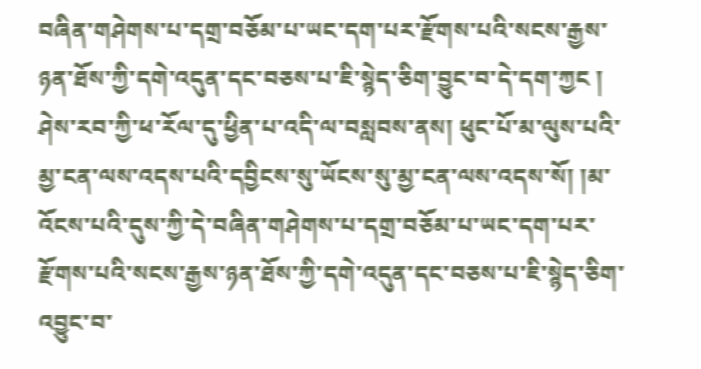བཞིན་གཤེགས་པ་དགྲ་བཅོམ་པ་ཡང་དག་པར་རྫོགས་པའི་སངས་རྒྱས་ཉན་ཐོས་ཀྱི་དགེ་འདུན་དང་བཅས་པ་ཇི་སྙེད་ཅིག་བྱུང་བ་དེ་དག་ཀྱང ། ཤེས་རབ་ཀྱི་ཕ་རོལ་དུ་ཕྱིན་པ་འདི་ལ་བསླབས་ནས། ཕུང་པོ་མ་ལུས་པའི་མྱ་ངན་ལས་འདས་པའི་དབྱིངས་སུ་ཡོངས་སུ་མྱ་ངན་ལས་འདས་སོ། །མ་འོངས་པའི་དུས་ཀྱི་དེ་བཞིན་གཤེགས་པ་དགྲ་བཅོམ་པ་ཡང་དག་པར་རྫོགས་པའི་སངས་རྒྱས་ཉན་ཐོས་ཀྱི་དགེ་འདུན་དང་བཅས་པ་ཇི་སྙེད་ཅིག་འབྱུང་བ་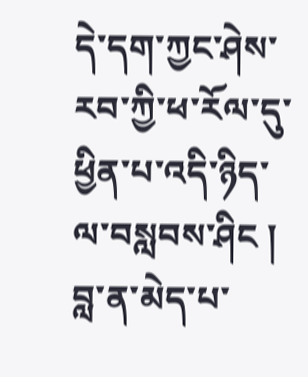དེ་དག་ཀྱང་ཤེས་རབ་ཀྱི་ཕ་རོལ་དུ་ཕྱིན་པ་འདི་ཉིད་ལ་བསླབས་ཤིང ། བླ་ན་མེད་པ་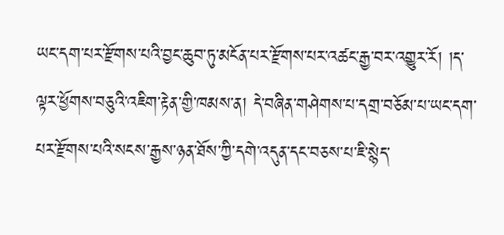ཡང་དག་པར་རྫོགས་པའི་བྱང་ཆུབ་ཏུ་མངོན་པར་རྫོགས་པར་འཚང་རྒྱ་བར་འགྱུར་རོ། །ད་ལྟར་ཕྱོགས་བཅུའི་འཇིག་རྟེན་གྱི་ཁམས་ན། དེ་བཞིན་གཤེགས་པ་དགྲ་བཅོམ་པ་ཡང་དག་པར་རྫོགས་པའི་སངས་རྒྱས་ཉན་ཐོས་ཀྱི་དགེ་འདུན་དང་བཅས་པ་ཇི་སྙེད་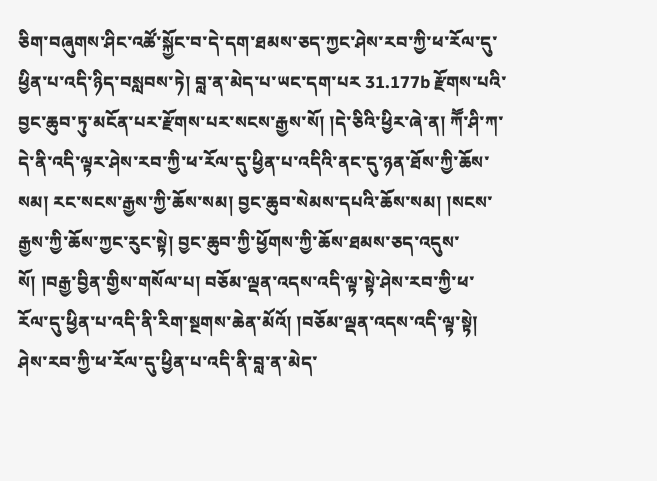ཅིག་བཞུགས་ཤིང་འཚོ་སྐྱོང་བ་དེ་དག་ཐམས་ཅད་ཀྱང་ཤེས་རབ་ཀྱི་ཕ་རོལ་དུ་ཕྱིན་པ་འདི་ཉིད་བསླབས་ཏེ། བླ་ན་མེད་པ་ཡང་དག་པར 31.177b རྫོགས་པའི་བྱང་ཆུབ་ཏུ་མངོན་པར་རྫོགས་པར་སངས་རྒྱས་སོ། །དེ་ཅིའི་ཕྱིར་ཞེ་ན། ཀཽ་ཤི་ཀ་དེ་ནི་འདི་ལྟར་ཤེས་རབ་ཀྱི་ཕ་རོལ་དུ་ཕྱིན་པ་འདིའི་ནང་དུ་ཉན་ཐོས་ཀྱི་ཆོས་སམ། རང་སངས་རྒྱས་ཀྱི་ཆོས་སམ། བྱང་ཆུབ་སེམས་དཔའི་ཆོས་སམ། །སངས་རྒྱས་ཀྱི་ཆོས་ཀྱང་རུང་སྟེ། བྱང་ཆུབ་ཀྱི་ཕྱོགས་ཀྱི་ཆོས་ཐམས་ཅད་འདུས་སོ། །བརྒྱ་བྱིན་གྱིས་གསོལ་པ། བཅོམ་ལྡན་འདས་འདི་ལྟ་སྟེ་ཤེས་རབ་ཀྱི་ཕ་རོལ་དུ་ཕྱིན་པ་འདི་ནི་རིག་སྔགས་ཆེན་མོའོ། །བཅོམ་ལྡན་འདས་འདི་ལྟ་སྟེ། ཤེས་རབ་ཀྱི་ཕ་རོལ་དུ་ཕྱིན་པ་འདི་ནི་བླ་ན་མེད་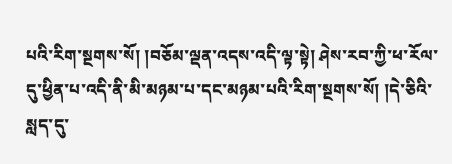པའི་རིག་སྔགས་སོ། །བཅོམ་ལྡན་འདས་འདི་ལྟ་སྟེ། ཤེས་རབ་ཀྱི་ཕ་རོལ་དུ་ཕྱིན་པ་འདི་ནི་མི་མཉམ་པ་དང་མཉམ་པའི་རིག་སྔགས་སོ། །དེ་ཅིའི་སླད་དུ་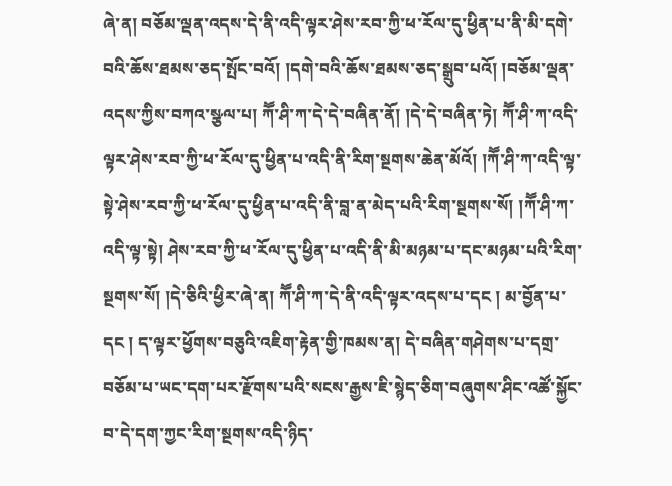ཞེ་ན། བཅོམ་ལྡན་འདས་དེ་ནི་འདི་ལྟར་ཤེས་རབ་ཀྱི་ཕ་རོལ་དུ་ཕྱིན་པ་ནི་མི་དགེ་བའི་ཆོས་ཐམས་ཅད་སྤོང་བའོ། །དགེ་བའི་ཆོས་ཐམས་ཅད་སྒྲུབ་པའོ། །བཅོམ་ལྡན་འདས་ཀྱིས་བཀའ་སྩལ་པ། ཀཽ་ཤི་ཀ་དེ་དེ་བཞིན་ནོ། །དེ་དེ་བཞིན་ཏེ། ཀཽ་ཤི་ཀ་འདི་ལྟར་ཤེས་རབ་ཀྱི་ཕ་རོལ་དུ་ཕྱིན་པ་འདི་ནི་རིག་སྔགས་ཆེན་མོའོ། །ཀཽ་ཤི་ཀ་འདི་ལྟ་སྟེ་ཤེས་རབ་ཀྱི་ཕ་རོལ་དུ་ཕྱིན་པ་འདི་ནི་བླ་ན་མེད་པའི་རིག་སྔགས་སོ། །ཀཽ་ཤི་ཀ་འདི་ལྟ་སྟེ། ཤེས་རབ་ཀྱི་ཕ་རོལ་དུ་ཕྱིན་པ་འདི་ནི་མི་མཉམ་པ་དང་མཉམ་པའི་རིག་སྔགས་སོ། །དེ་ཅིའི་ཕྱིར་ཞེ་ན། ཀཽ་ཤི་ཀ་དེ་ནི་འདི་ལྟར་འདས་པ་དང ། མ་བྱོན་པ་དང ། ད་ལྟར་ཕྱོགས་བཅུའི་འཇིག་རྟེན་གྱི་ཁམས་ན། དེ་བཞིན་གཤེགས་པ་དགྲ་བཅོམ་པ་ཡང་དག་པར་རྫོགས་པའི་སངས་རྒྱས་ཇི་སྙེད་ཅིག་བཞུགས་ཤིང་འཚོ་སྐྱོང་བ་དེ་དག་ཀྱང་རིག་སྔགས་འདི་ཉིད་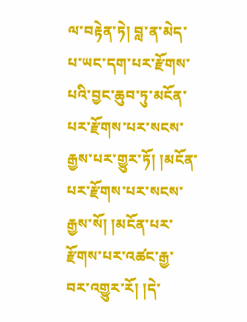ལ་བརྟེན་ཏེ། བླ་ན་མེད་པ་ཡང་དག་པར་རྫོགས་པའི་བྱང་ཆུབ་ཏུ་མངོན་པར་རྫོགས་པར་སངས་རྒྱས་པར་གྱུར་ཏོ། །མངོན་པར་རྫོགས་པར་སངས་རྒྱས་སོ། །མངོན་པར་རྫོགས་པར་འཚང་རྒྱ་བར་འགྱུར་རོ། །དེ་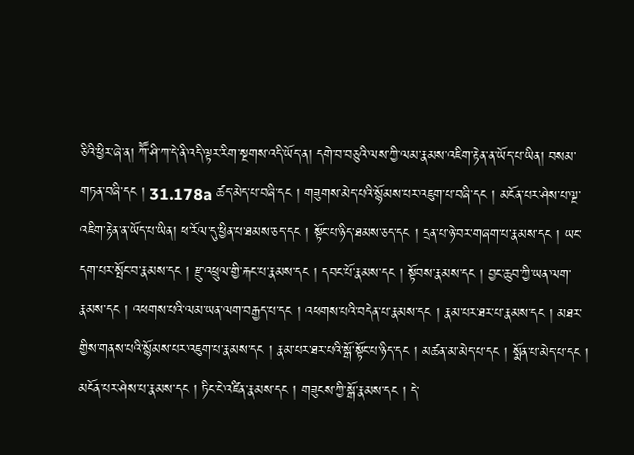ཅིའི་ཕྱིར་ཞེ་ན། ཀཽ་ཤི་ཀ་དེ་ནི་འདི་ལྟར་རིག་སྔགས་འདི་ཡོད་ན། དགེ་བ་བཅུའི་ལས་ཀྱི་ལམ་རྣམས་འཇིག་རྟེན་ན་ཡོད་པ་ཡིན། བསམ་གཏན་བཞི་དང ། 31.178a ཚད་མེད་པ་བཞི་དང ། གཟུགས་མེད་པའི་སྙོམས་པར་འཇུག་པ་བཞི་དང ། མངོན་པར་ཤེས་པ་ལྔ་འཇིག་རྟེན་ན་ཡོད་པ་ཡིན། ཕ་རོལ་དུ་ཕྱིན་པ་ཐམས་ཅད་དང ། སྟོང་པ་ཉིད་ཐམས་ཅད་དང ། དྲན་པ་ཉེ་བར་གཞག་པ་རྣམས་དང ། ཡང་དག་པར་སྤོང་བ་རྣམས་དང ། རྫུ་འཕྲུལ་གྱི་རྐང་པ་རྣམས་དང ། དབང་པོ་རྣམས་དང ། སྟོབས་རྣམས་དང ། བྱང་ཆུབ་ཀྱི་ཡན་ལག་རྣམས་དང ། འཕགས་པའི་ལམ་ཡན་ལག་བརྒྱད་པ་དང ། འཕགས་པའི་བདེན་པ་རྣམས་དང ། རྣམ་པར་ཐར་པ་རྣམས་དང ། མཐར་གྱིས་གནས་པའི་སྙོམས་པར་འཇུག་པ་རྣམས་དང ། རྣམ་པར་ཐར་པའི་སྒོ་སྟོང་པ་ཉིད་དང ། མཚན་མ་མེད་པ་དང ། སྨོན་པ་མེད་པ་དང ། མངོན་པར་ཤེས་པ་རྣམས་དང ། ཏིང་ངེ་འཛིན་རྣམས་དང ། གཟུངས་ཀྱི་སྒོ་རྣམས་དང ། དེ་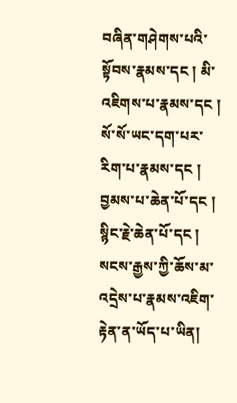བཞིན་གཤེགས་པའི་སྟོབས་རྣམས་དང ། མི་འཇིགས་པ་རྣམས་དང ། སོ་སོ་ཡང་དག་པར་རིག་པ་རྣམས་དང ། བྱམས་པ་ཆེན་པོ་དང ། སྙིང་རྗེ་ཆེན་པོ་དང ། སངས་རྒྱས་ཀྱི་ཆོས་མ་འདྲེས་པ་རྣམས་འཇིག་རྟེན་ན་ཡོད་པ་ཡིན།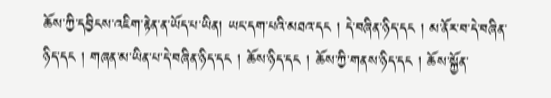ཆོས་ཀྱི་དབྱིངས་འཇིག་རྟེན་ན་ཡོད་པ་ཡིན། ཡང་དག་པའི་མཐའ་དང ། དེ་བཞིན་ཉིད་དང ། མ་ནོར་བ་དེ་བཞིན་ཉིད་དང ། གཞན་མ་ཡིན་པ་དེ་བཞིན་ཉིད་དང ། ཆོས་ཉིད་དང ། ཆོས་ཀྱི་གནས་ཉིད་དང ། ཆོས་སྐྱོན་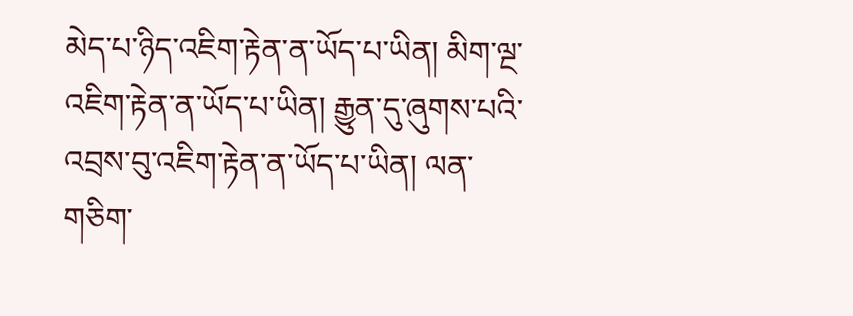མེད་པ་ཉིད་འཇིག་རྟེན་ན་ཡོད་པ་ཡིན། མིག་ལྔ་འཇིག་རྟེན་ན་ཡོད་པ་ཡིན། རྒྱུན་དུ་ཞུགས་པའི་འབྲས་བུ་འཇིག་རྟེན་ན་ཡོད་པ་ཡིན། ལན་གཅིག་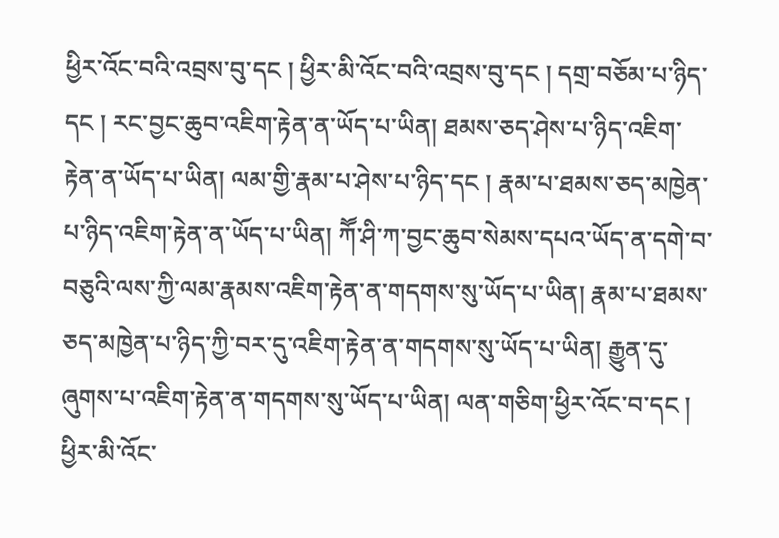ཕྱིར་འོང་བའི་འབྲས་བུ་དང ། ཕྱིར་མི་འོང་བའི་འབྲས་བུ་དང ། དགྲ་བཅོམ་པ་ཉིད་དང ། རང་བྱང་ཆུབ་འཇིག་རྟེན་ན་ཡོད་པ་ཡིན། ཐམས་ཅད་ཤེས་པ་ཉིད་འཇིག་རྟེན་ན་ཡོད་པ་ཡིན། ལམ་གྱི་རྣམ་པ་ཤེས་པ་ཉིད་དང ། རྣམ་པ་ཐམས་ཅད་མཁྱེན་པ་ཉིད་འཇིག་རྟེན་ན་ཡོད་པ་ཡིན། ཀཽ་ཤི་ཀ་བྱང་ཆུབ་སེམས་དཔའ་ཡོད་ན་དགེ་བ་བཅུའི་ལས་ཀྱི་ལམ་རྣམས་འཇིག་རྟེན་ན་གདགས་སུ་ཡོད་པ་ཡིན། རྣམ་པ་ཐམས་ཅད་མཁྱེན་པ་ཉིད་ཀྱི་བར་དུ་འཇིག་རྟེན་ན་གདགས་སུ་ཡོད་པ་ཡིན། རྒྱུན་དུ་ཞུགས་པ་འཇིག་རྟེན་ན་གདགས་སུ་ཡོད་པ་ཡིན། ལན་གཅིག་ཕྱིར་འོང་བ་དང ། ཕྱིར་མི་འོང་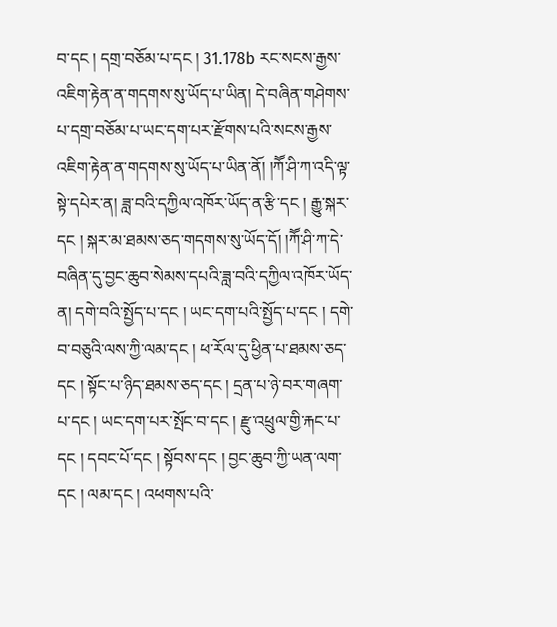བ་དང ། དགྲ་བཅོམ་པ་དང ། 31.178b རང་སངས་རྒྱས་འཇིག་རྟེན་ན་གདགས་སུ་ཡོད་པ་ཡིན། དེ་བཞིན་གཤེགས་པ་དགྲ་བཅོམ་པ་ཡང་དག་པར་རྫོགས་པའི་སངས་རྒྱས་འཇིག་རྟེན་ན་གདགས་སུ་ཡོད་པ་ཡིན་ནོ། །ཀཽ་ཤི་ཀ་འདི་ལྟ་སྟེ་དཔེར་ན། ཟླ་བའི་དཀྱིལ་འཁོར་ཡོད་ན་རྩི་དང ། རྒྱུ་སྐར་དང ། སྐར་མ་ཐམས་ཅད་གདགས་སུ་ཡོད་དོ། །ཀཽ་ཤི་ཀ་དེ་བཞིན་དུ་བྱང་ཆུབ་སེམས་དཔའི་ཟླ་བའི་དཀྱིལ་འཁོར་ཡོད་ན། དགེ་བའི་སྤྱོད་པ་དང ། ཡང་དག་པའི་སྤྱོད་པ་དང ། དགེ་བ་བཅུའི་ལས་ཀྱི་ལམ་དང ། ཕ་རོལ་དུ་ཕྱིན་པ་ཐམས་ཅད་དང ། སྟོང་པ་ཉིད་ཐམས་ཅད་དང ། དྲན་པ་ཉེ་བར་གཞག་པ་དང ། ཡང་དག་པར་སྤོང་བ་དང ། རྫུ་འཕྲུལ་གྱི་རྐང་པ་དང ། དབང་པོ་དང ། སྟོབས་དང ། བྱང་ཆུབ་ཀྱི་ཡན་ལག་དང ། ལམ་དང ། འཕགས་པའི་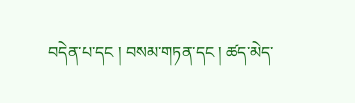བདེན་པ་དང ། བསམ་གཏན་དང ། ཚད་མེད་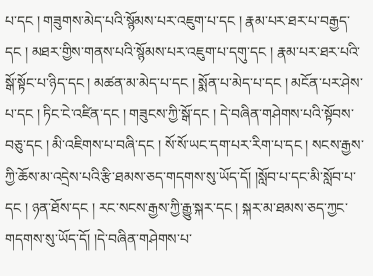པ་དང ། གཟུགས་མེད་པའི་སྙོམས་པར་འཇུག་པ་དང ། རྣམ་པར་ཐར་པ་བརྒྱད་དང ། མཐར་གྱིས་གནས་པའི་སྙོམས་པར་འཇུག་པ་དགུ་དང ། རྣམ་པར་ཐར་པའི་སྒོ་སྟོང་པ་ཉིད་དང ། མཚན་མ་མེད་པ་དང ། སྨོན་པ་མེད་པ་དང ། མངོན་པར་ཤེས་པ་དང ། ཏིང་ངེ་འཛིན་དང ། གཟུངས་ཀྱི་སྒོ་དང ། དེ་བཞིན་གཤེགས་པའི་སྟོབས་བཅུ་དང ། མི་འཇིགས་པ་བཞི་དང ། སོ་སོ་ཡང་དག་པར་རིག་པ་དང ། སངས་རྒྱས་ཀྱི་ཆོས་མ་འདྲེས་པའི་རྩི་ཐམས་ཅད་གདགས་སུ་ཡོད་དོ། །སློབ་པ་དང་མི་སློབ་པ་དང ། ཉན་ཐོས་དང ། རང་སངས་རྒྱས་ཀྱི་རྒྱུ་སྐར་དང ། སྐར་མ་ཐམས་ཅད་ཀྱང་གདགས་སུ་ཡོད་དོ། །དེ་བཞིན་གཤེགས་པ་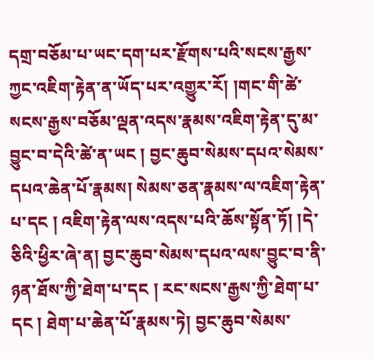དགྲ་བཅོམ་པ་ཡང་དག་པར་རྫོགས་པའི་སངས་རྒྱས་ཀྱང་འཇིག་རྟེན་ན་ཡོད་པར་འགྱུར་རོ། །གང་གི་ཚེ་སངས་རྒྱས་བཅོམ་ལྡན་འདས་རྣམས་འཇིག་རྟེན་དུ་མ་བྱུང་བ་དེའི་ཚེ་ན་ཡང ། བྱང་ཆུབ་སེམས་དཔའ་སེམས་དཔའ་ཆེན་པོ་རྣམས། སེམས་ཅན་རྣམས་ལ་འཇིག་རྟེན་པ་དང ། འཇིག་རྟེན་ལས་འདས་པའི་ཆོས་སྟོན་ཏོ། །དེ་ཅིའི་ཕྱིར་ཞེ་ན། བྱང་ཆུབ་སེམས་དཔའ་ལས་བྱུང་བ་ནི་ཉན་ཐོས་ཀྱི་ཐེག་པ་དང ། རང་སངས་རྒྱས་ཀྱི་ཐེག་པ་དང ། ཐེག་པ་ཆེན་པོ་རྣམས་ཏེ། བྱང་ཆུབ་སེམས་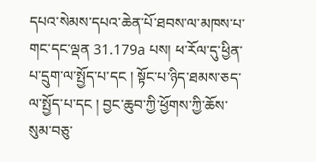དཔའ་སེམས་དཔའ་ཆེན་པོ་ཐབས་ལ་མཁས་པ་གང་དང་ལྡན 31.179a པས། ཕ་རོལ་དུ་ཕྱིན་པ་དྲུག་ལ་སྤྱོད་པ་དང ། སྟོང་པ་ཉིད་ཐམས་ཅད་ལ་སྤྱོད་པ་དང ། བྱང་ཆུབ་ཀྱི་ཕྱོགས་ཀྱི་ཆོས་སུམ་བཅུ་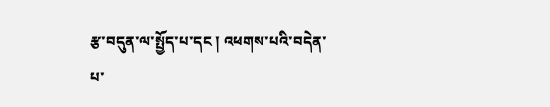རྩ་བདུན་ལ་སྤྱོད་པ་དང ། འཕགས་པའི་བདེན་པ་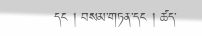དང ། བསམ་གཏན་དང ། ཚད་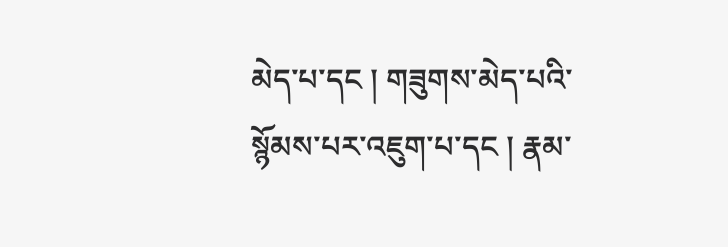མེད་པ་དང ། གཟུགས་མེད་པའི་སྙོམས་པར་འཇུག་པ་དང ། རྣམ་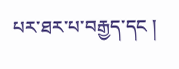པར་ཐར་པ་བརྒྱད་དང །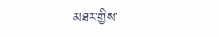མཐར་གྱིས་